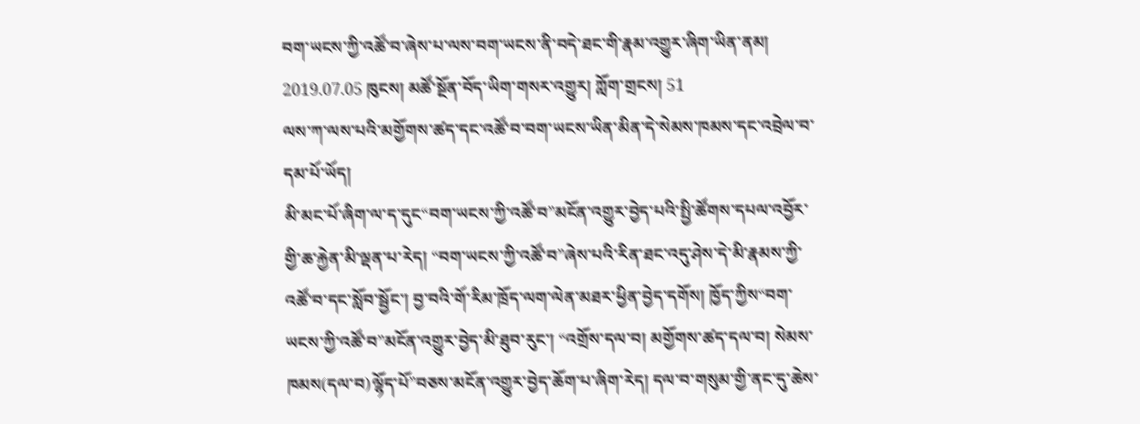བག་ཡངས་ཀྱི་འཚོ་བ་ཞེས་པ་ལས་བག་ཡངས་ནི་བདེ་ཐང་གི་རྣམ་འགྱུར་ཞིག་ཡིན་ནམ།
2019.07.05 ཁུངས། མཚོ་སྔོན་བོད་ཡིག་གསར་འགྱུར། ཀློག་གྲངས། 51
ལས་ཀ་ལས་པའི་མགྱོགས་ཚད་དང་འཚོ་བ་བག་ཡངས་ཡིན་མིན་དེ་སེམས་ཁམས་དང་འབྲེལ་བ་དམ་པོ་ཡོད།
མི་མང་པོ་ཞིག་ལ་ད་དུང“བག་ཡངས་ཀྱི་འཚོ་བ”མངོན་འགྱུར་བྱེད་པའི་སྤྱི་ཚོགས་དཔལ་འབྱོར་གྱི་ཆ་རྐྱེན་མི་ལྡན་པ་རེད། “བག་ཡངས་ཀྱི་འཚོ་བ”ཞེས་པའི་རིན་ཐང་འདུ་ཤེས་དེ་མི་རྣམས་ཀྱི་འཚོ་བ་དང་སློབ་སྦྱོང་། བྱ་བའི་གོ་རིམ་ཁྲོད་ལག་ལེན་མཐར་ཕྱིན་བྱེད་དགོས། ཁྱོད་ཀྱིས“བག་ཡངས་ཀྱི་འཚོ་བ”མངོན་འགྱུར་བྱེད་མི་ཐུབ་རུང་། “འགྲོས་དལ་བ། མགྱོགས་ཚད་དལ་བ། སེམས་ཁམས(དལ་བ)ལྷོད་པོ”བཅས་མངོན་འགྱུར་བྱེད་ཆོག་པ་ཞིག་རེད། དལ་བ་གསུམ་གྱི་ནང་དུ་ཆེས་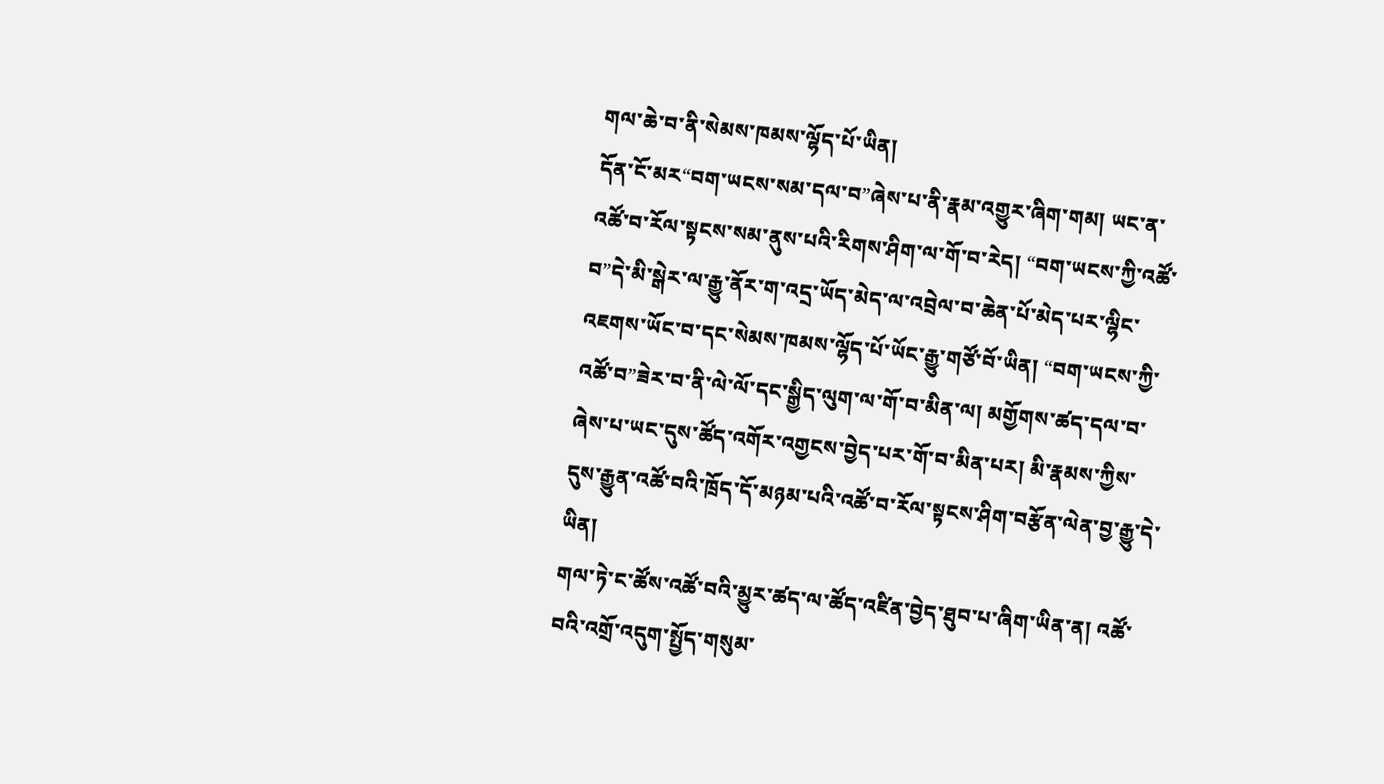གལ་ཆེ་བ་ནི་སེམས་ཁམས་ལྷོད་པོ་ཡིན།
དོན་ངོ་མར“བག་ཡངས་སམ་དལ་བ”ཞེས་པ་ནི་རྣམ་འགྱུར་ཞིག་གམ། ཡང་ན་འཚོ་བ་རོལ་སྟངས་སམ་ནུས་པའི་རིགས་ཤིག་ལ་གོ་བ་རེད། “བག་ཡངས་ཀྱི་འཚོ་བ”དེ་མི་སྒེར་ལ་རྒྱུ་ནོར་ག་འདྲ་ཡོད་མེད་ལ་འབྲེལ་བ་ཆེན་པོ་མེད་པར་ལྷིང་འཇགས་ཡོང་བ་དང་སེམས་ཁམས་ལྷོད་པོ་ཡོང་རྒྱུ་གཙོ་བོ་ཡིན། “བག་ཡངས་ཀྱི་འཚོ་བ”ཟེར་བ་ནི་ལེ་ལོ་དང་སྒྱིད་ལུག་ལ་གོ་བ་མིན་ལ། མགྱོགས་ཚད་དལ་བ་ཞེས་པ་ཡང་དུས་ཚོད་འགོར་འགྱངས་བྱེད་པར་གོ་བ་མིན་པར། མི་རྣམས་ཀྱིས་དུས་རྒྱུན་འཚོ་བའི་ཁྲོད་དོ་མཉམ་པའི་འཚོ་བ་རོལ་སྟངས་ཤིག་བརྩོན་ལེན་བྱ་རྒྱུ་དེ་ཡིན།
གལ་ཏེ་ང་ཚོས་འཚོ་བའི་མྱུར་ཚད་ལ་ཚོད་འཛིན་བྱེད་ཐུབ་པ་ཞིག་ཡིན་ན། འཚོ་བའི་འགྲོ་འདུག་སྤྱོད་གསུམ་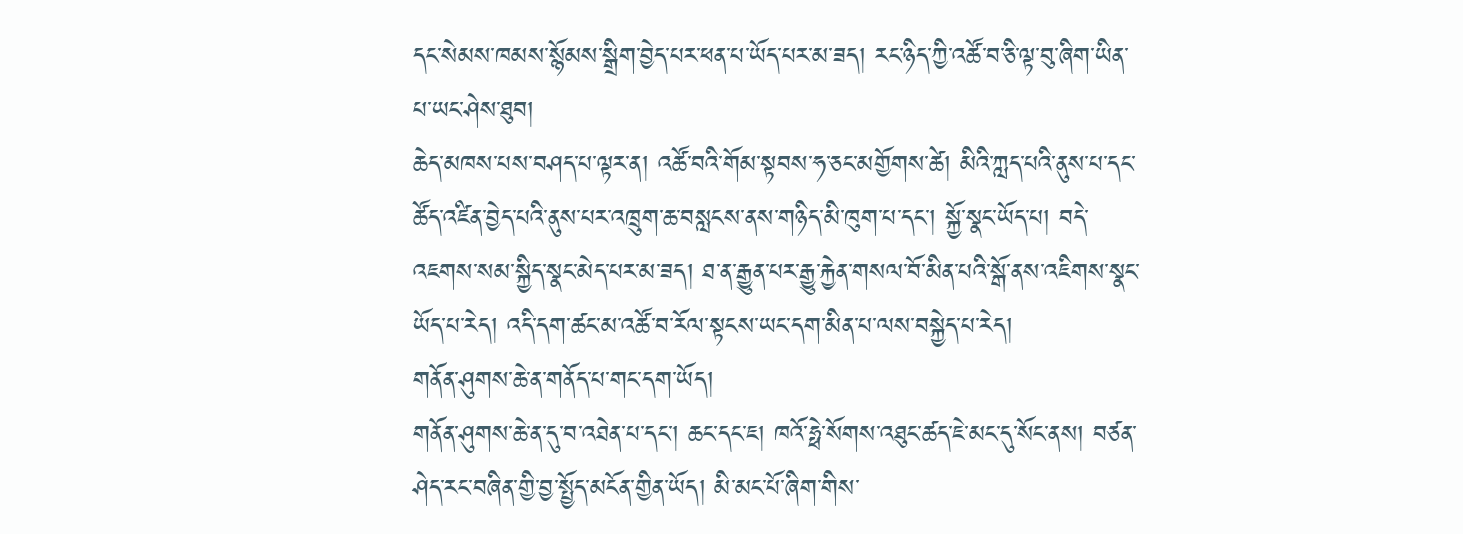དང་སེམས་ཁམས་སྙོམས་སྒྲིག་བྱེད་པར་ཕན་པ་ཡོད་པར་མ་ཟད། རང་ཉིད་ཀྱི་འཚོ་བ་ཅི་ལྟ་བུ་ཞིག་ཡིན་པ་ཡང་ཤེས་ཐུབ།
ཆེད་མཁས་པས་བཤད་པ་ལྟར་ན། འཚོ་བའི་གོམ་སྟབས་ཧ་ཅང་མགྱོགས་ཚེ། མིའི་ཀླད་པའི་ནུས་པ་དང་ཚོད་འཛིན་བྱེད་པའི་ནུས་པར་འཁྲུག་ཆ་བསླངས་ནས་གཉིད་མི་ཁུག་པ་དང་། སྐྱོ་སྣང་ཡོད་པ། བདེ་འཇགས་སམ་སྐྱིད་སྣང་མེད་པར་མ་ཟད། ཐ་ན་རྒྱུན་པར་རྒྱུ་རྐྱེན་གསལ་བོ་མིན་པའི་སྒོ་ནས་འཇིགས་སྣང་ཡོད་པ་རེད། འདི་དག་ཚང་མ་འཚོ་བ་རོལ་སྟངས་ཡང་དག་མིན་པ་ལས་བསྐྱེད་པ་རེད།
གནོན་ཤུགས་ཆེ་ན་གནོད་པ་གང་དག་ཡོད།
གནོན་ཤུགས་ཆེ་ན་དུ་བ་འཐེན་པ་དང་། ཆང་དང་ཇ། ཁའོ་ཧྥེ་སོགས་འཐུང་ཚད་ཇེ་མང་དུ་སོང་ནས། བཙན་ཤེད་རང་བཞིན་གྱི་བྱ་སྤྱོད་མངོན་གྱིན་ཡོད། མི་མང་པོ་ཞིག་གིས་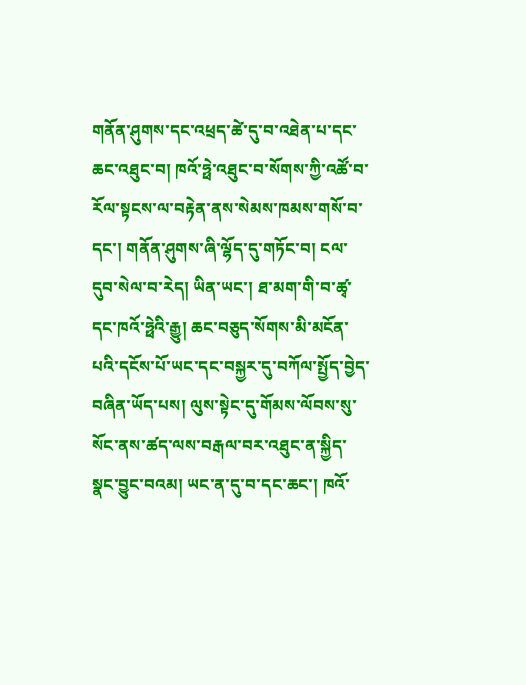གནོན་ཤུགས་དང་འཕྲད་ཚེ་དུ་བ་འཐེན་པ་དང་ཆང་འཐུང་བ། ཁའོ་ཧྥེ་འཐུང་བ་སོགས་ཀྱི་འཚོ་བ་རོལ་སྟངས་ལ་བརྟེན་ནས་སེམས་ཁམས་གསོ་བ་དང་། གནོན་ཤུགས་ཞི་ལྷོད་དུ་གཏོང་བ། ངལ་དུབ་སེལ་བ་རེད། ཡིན་ཡང་། ཐ་མག་གི་བ་ཚྭ་དང་ཁའོ་ཧྥེའི་རྒྱུ། ཆང་བཅུད་སོགས་མི་མངོན་པའི་དངོས་པོ་ཡང་དང་བསྐྱར་དུ་བཀོལ་སྤྱོད་བྱེད་བཞིན་ཡོད་པས། ལུས་སྟེང་དུ་གོམས་ལོབས་སུ་སོང་ནས་ཚད་ལས་བརྒལ་བར་འཐུང་ན་སྐྱིད་སྣང་བྱུང་བའམ། ཡང་ན་དུ་བ་དང་ཆང་། ཁའོ་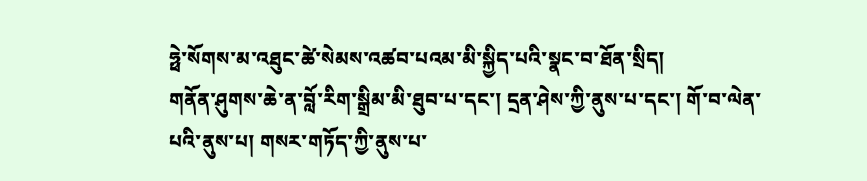ཧྥེ་སོགས་མ་འཐུང་ཚེ་སེམས་འཚབ་པའམ་མི་སྐྱིད་པའི་སྣང་བ་ཐོན་སྲིད།
གནོན་ཤུགས་ཆེ་ན་བློ་རིག་སྒྲིམ་མི་ཐུབ་པ་དང་། དྲན་ཤེས་ཀྱི་ནུས་པ་དང་། གོ་བ་ལེན་པའི་ནུས་པ། གསར་གཏོད་ཀྱི་ནུས་པ་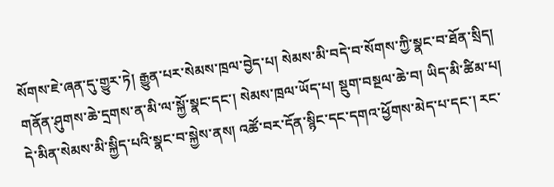སོགས་ཇེ་ཞན་དུ་གྱུར་ཏེ། རྒྱུན་པར་སེམས་ཁྲལ་བྱེད་པ། སེམས་མི་བདེ་བ་སོགས་ཀྱི་སྣང་བ་ཐོན་སྲིད། གནོན་ཤུགས་ཆེ་དྲགས་ན་མི་ལ་སྐྱོ་སྣང་དང་། སེམས་ཁྲལ་ཡོད་པ། སྡུག་བསྔལ་ཆེ་བ། ཡིད་མི་ཚིམ་པ། དེ་མིན་སེམས་མི་སྐྱིད་པའི་སྣང་བ་སྐྱེས་ནས། འཚོ་བར་དོན་སྙིང་དང་དགའ་ཕྱོགས་མེད་པ་དང་། རང་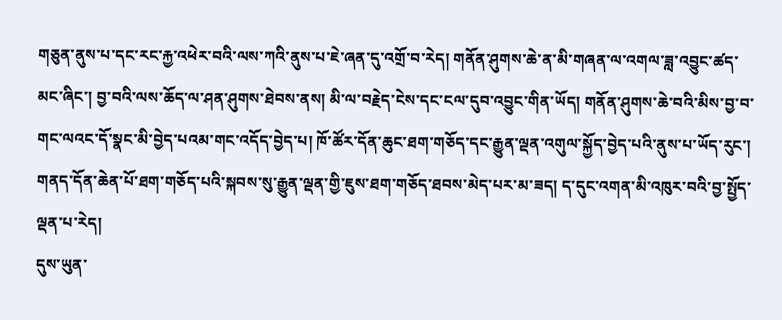གཅུན་ནུས་པ་དང་རང་རྐྱ་འཕེར་བའི་ལས་ཀའི་ནུས་པ་ཇེ་ཞན་དུ་འགྲོ་བ་རེད། གནོན་ཤུགས་ཆེ་ན་མི་གཞན་ལ་འགལ་ཟླ་འབྱུང་ཚད་མང་ཞིང་། བྱ་བའི་ལས་ཆོད་ལ་ཤན་ཤུགས་ཐེབས་ནས། མི་ལ་བརྗེད་ངེས་དང་ངལ་དུབ་འབྱུང་གིན་ཡོད། གནོན་ཤུགས་ཆེ་བའི་མིས་བྱ་བ་གང་ལའང་དོ་སྣང་མི་བྱེད་པའམ་གང་འདོད་བྱེད་པ། ཁོ་ཚོར་དོན་ཆུང་ཐག་གཅོད་དང་རྒྱུན་ལྡན་འགུལ་སྐྱོད་བྱེད་པའི་ནུས་པ་ཡོད་རུང་། གནད་དོན་ཆེན་པོ་ཐག་གཅོད་པའི་སྐབས་སུ་རྒྱུན་ལྡན་གྱི་ཇུས་ཐག་གཅོད་ཐབས་མེད་པར་མ་ཟད། ད་དུང་འགན་མི་འཁུར་བའི་བྱ་སྤྱོད་ལྡན་པ་རེད།
དུས་ཡུན་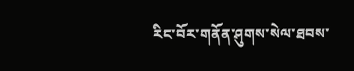རིང་བོར་གནོན་ཤུགས་སེལ་ཐབས་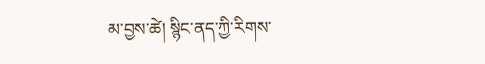མ་བྱས་ཚེ། སྙིང་ནད་ཀྱི་རིགས་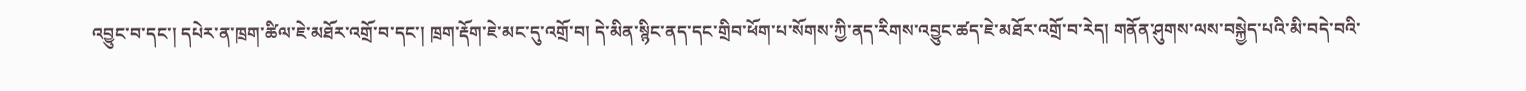འབྱུང་བ་དང་། དཔེར་ན་ཁྲག་ཚིལ་ཇེ་མཐོར་འགྲོ་བ་དང་། ཁྲག་རྡོག་ཇེ་མང་དུ་འགྲོ་བ། དེ་མིན་སྙིང་ནད་དང་གྲིབ་ཕོག་པ་སོགས་ཀྱི་ནད་རིགས་འབྱུང་ཚད་ཇེ་མཐོར་འགྲོ་བ་རེད། གནོན་ཤུགས་ལས་བསྐྱེད་པའི་མི་བདེ་བའི་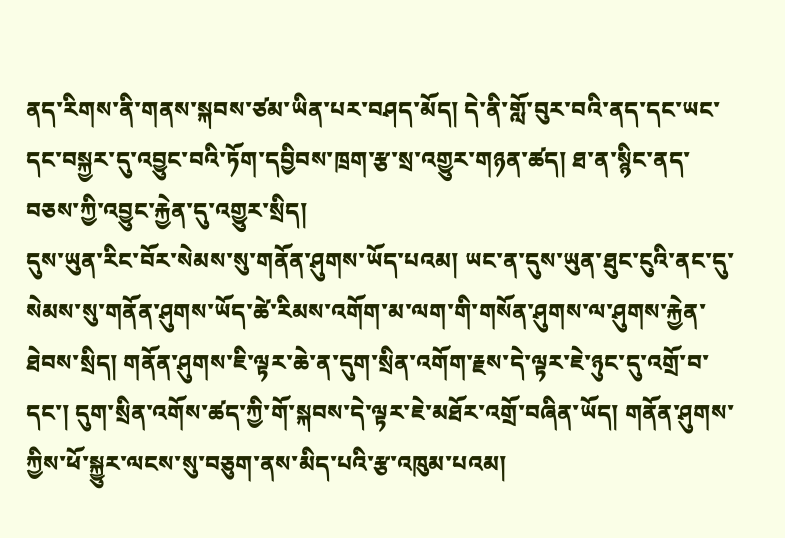ནད་རིགས་ནི་གནས་སྐབས་ཙམ་ཡིན་པར་བཤད་མོད། དེ་ནི་གློ་བུར་བའི་ནད་དང་ཡང་དང་བསྐྱར་དུ་འབྱུང་བའི་ཏོག་དབྱིབས་ཁྲག་རྩ་སྲ་འགྱུར་གཉན་ཚད། ཐ་ན་སྙིང་ནད་བཅས་ཀྱི་འབྱུང་རྐྱེན་དུ་འགྱུར་སྲིད།
དུས་ཡུན་རིང་བོར་སེམས་སུ་གནོན་ཤུགས་ཡོད་པའམ། ཡང་ན་དུས་ཡུན་ཐུང་ངུའི་ནང་དུ་སེམས་སུ་གནོན་ཤུགས་ཡོད་ཚེ་རིམས་འགོག་མ་ལག་གི་གསོན་ཤུགས་ལ་ཤུགས་རྐྱེན་ཐེབས་སྲིད། གནོན་ཤུགས་ཇི་ལྟར་ཆེ་ན་དུག་སྲིན་འགོག་རྗས་དེ་ལྟར་ཇེ་ཉུང་དུ་འགྲོ་བ་དང་། དུག་སྲིན་འགོས་ཚད་ཀྱི་གོ་སྐབས་དེ་ལྟར་ཇེ་མཐོར་འགྲོ་བཞིན་ཡོད། གནོན་ཤུགས་ཀྱིས་ཕོ་སྐྱུར་ལངས་སུ་བཅུག་ནས་མིད་པའི་རྩ་འཁུམ་པའམ།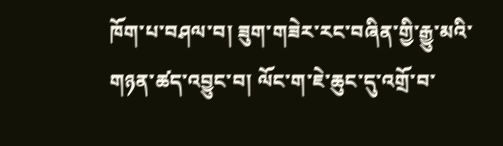ཁོག་པ་བཤལ་བ། ཟུག་གཟེར་རང་བཞིན་གྱི་རྒྱུ་མའི་གཉན་ཚད་འབྱུང་བ། ལོང་ག་ཇེ་ཆུང་དུ་འགྲོ་བ་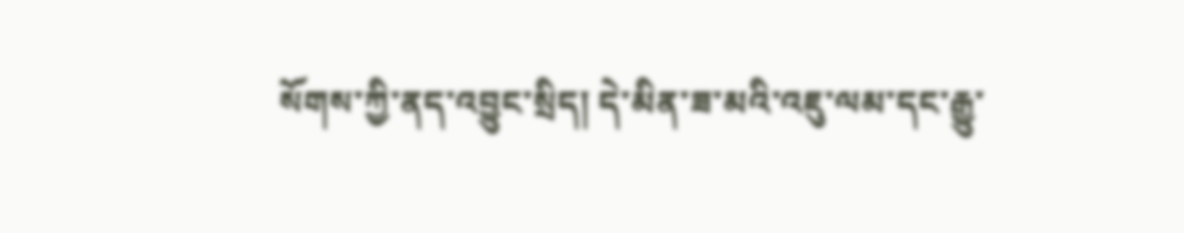སོགས་ཀྱི་ནད་འབྱུང་སྲིད། དེ་མིན་ཟ་མའི་འཇུ་ལམ་དང་རྒྱུ་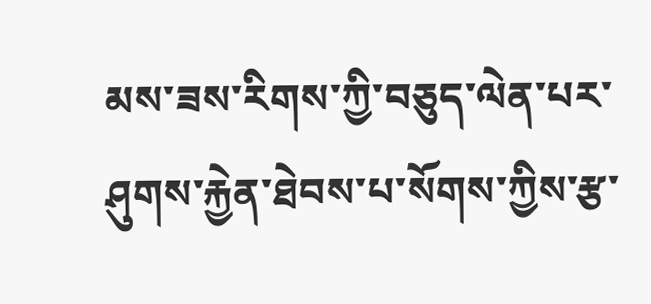མས་ཟས་རིགས་ཀྱི་བཅུད་ལེན་པར་ཤུགས་རྐྱེན་ཐེབས་པ་སོགས་ཀྱིས་རྩ་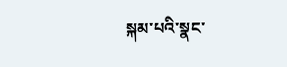སྐམ་པའི་སྣང་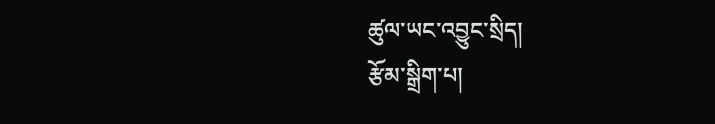ཚུལ་ཡང་འབྱུང་སྲིད།
རྩོམ་སྒྲིག་པ།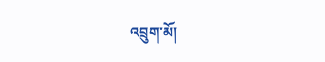འབྲུག་མོ།